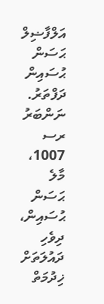އަލްފާޟިލް ޙަސަން ޙުސައިން
ދަފްތަރު. ނަންބަރު ރސ 1007، މާލެ
ޙަސަން ޙުސައިން، ދިވެހި ދައުލަތަށް ޚިދުމަތް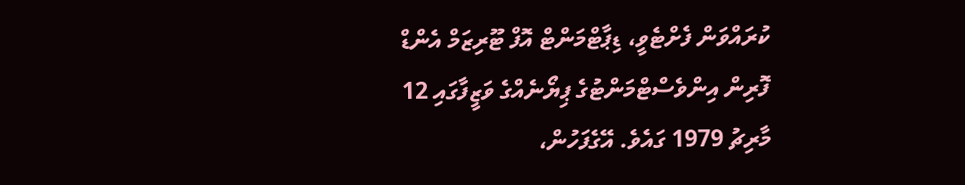ކުރައްވަން ފެށްޓެވީ، ޑިޕާޓްމަންޓް އޮފް ޓޫރިޒަމް އެންޑް ފޮރިން އިންވެސްޓްމަންޓުގެ ޕިޔޯނެއްގެ ވަޒީފާގައި 12 މާރިޗު 1979 ގައެވެ. އޭގެފަހުން،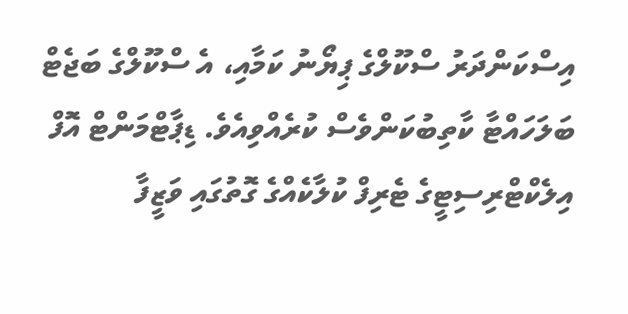އިސްކަންދަރު ސްކޫލްގެ ޕިޔޯނު ކަމާއި، އެ ސްކޫލްގެ ބަޖެޓް ބަލަހައްޓާ ކާތިބުކަންވެސް ކުރެއްވިއެވެ. ޑިޕާޓްމަންޓް އޮފް އިލެކްޓްރިސިޓީގެ ޓެރިފް ކުލާކެއްގެ ގޮތުގައި ވަޒީފާ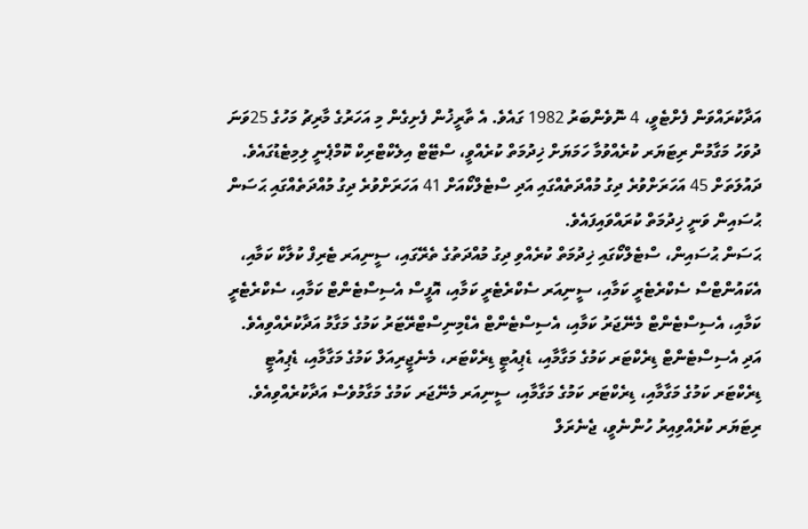އަދާކުރައްވަން ފެށްޓެވީ، 4 ނޮވެންބަރު 1982 ގައެވެ. އެ ތާރީޚުން ފެށިގެން މި އަހަރުގެ މާރިޗު މަހުގެ 25ވަނަ ދުވަހު މަގާމުން ރިޓަޔަރ ކުރެއްވުމާ ހަމަޔަށް ޚިދުމަތް ކުރެއްވީ، ސްޓޭޓް އިލެކްޓްރިކް ކޮމްޕެނީ ލިމިޓެޑުގައެވެ. ދައުލަތަށް 45 އަހަރަށްވުރެ ދިގު މުއްދަތެއްގައި އަދި ސްޓެލްކޯއަށް 41 އަހަރަށްވުރެ ދިގު މުއްދަތެއްގައި ޙަސަން ޙުސައިން ވަނީ ޚިދުމަތް ކުރައްވައިފައެވެ.
ޙަސަން ޙުސައިން، ސްޓެލްކޯގައި ޚިދުމަތް ކުރެއްވި ދިގު މުއްދަތުގެ ތެރޭގައި، ސީނިއަރ ޓެރިފް ކުލާކް ކަމާއި، އެކައުންޓްސް ސެކްރެޓެރީ ކަމާއި، ސީނިއަރ ސެކްރެޓެރީ ކަމާއި، އޮފީސް އެސިސްޓެންޓް ކަމާއި، ސެކްރެޓެރީ ކަމާއި، އެސިސްޓެންޓް މެނޭޖަރު ކަމާއި، އެސިސްޓެންޓް އެޑްމިނިސްޓްރޭޓަރު ކަމުގެ މަގާމު އަދާކުރެއްވިއެވެ. އަދި އެސިސްޓެންޓް ޑިރެކްޓަރ ކަމުގެ މަގާމާއި، ޑެޕިއުޓީ ޑިރެކްޓަރ، މެނެޖީރިއަލް ކަމުގެ މަގާމާއި، ޑެޕިއުޓީ ޑިރެކްޓަރ ކަމުގެ މަގާމާއި، ޑިރެކްޓަރ ކަމުގެ މަގާމާއި، ސީނިއަރ މެނޭޖަރ ކަމުގެ މަގާމުވެސް އަދާކުރެއްވިއެވެ. ރިޓަޔަރ ކުރެއްވިއިރު ހުންނެވީ، ޖެނެރަލް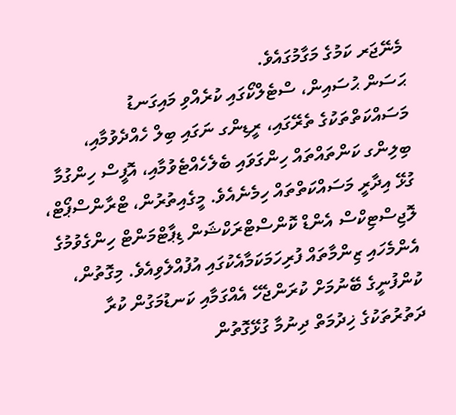މެނޭޖަރ ކަމުގެ މަގާމުގައެވެ.
ޙަސަން ޙުސައިން، ސްޓެލްކޯގައި ކުރެއްވި މައިގަނޑު މަސައްކަތްތަކުގެ ތެރޭގައި، ރީޑިންގ ނަގައި ބިލް ހެއްދެވުމާއި، ބިލިންގ ކަންތައްތައް ހިންގަވައި ބެލެހެއްޓެވުމާއި، އޮފީސް ހިންގުމާ ގުޅޭ އިދާރީ މަސައްކަތްތައް ހިމެނެއެވެ. މީގެއިތުރުން، ޓްރާންސްޕޯޓް، ލޮޖިސްޓިކްސް އެންޑް ކޮންސްޓްރަކްޝަން ޑިޕާޓްމަންޓް ހިންގެވުމުގެ އެންމެހައި ޒިންމާތައް ފުރިހަމަކަމާއެކުގައި އުފުއްލެވިއެވެ. މިގޮތުން، ކުންފުނީގެ ބޭނުމަށް ކުރަންޖެހޭ އެއްގަމާއި ކަނޑުމަގުން ކުރާ ދަތުރުތަކުގެ ޚިދުމަތް ދިނުމާ ގުޅޭގޮތުން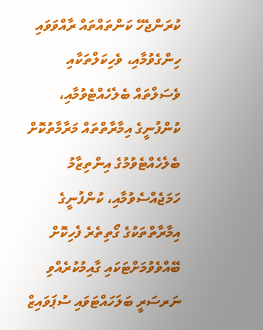ކުރަންޖެހޭ ކަންތައްތައް ރާއްވަވައި ހިންގެވުމާއި، ވެހިކަލްތަކާއި ވެސަލްތައް ބެލެހެއްޓެވުމާއި، ކުންފުނީގެ އިމާރާތްތައް މަރާމާތުކޮށް ބެލެހެއްޓެވުމުގެ އިންތިޒާމު ހަމަޖެއްސެވުމާއި، ކުންފުނީގެ އިމާރާތްތަކުގެ ގޯތިތެރެ ފެހިކޮށް ބޭއްވެވުމަށްޓަކައި ގާއިމުކުރެއްވި ނަރސަރީ ބަލަހައްޓަވައި ސުޕަވައިޒް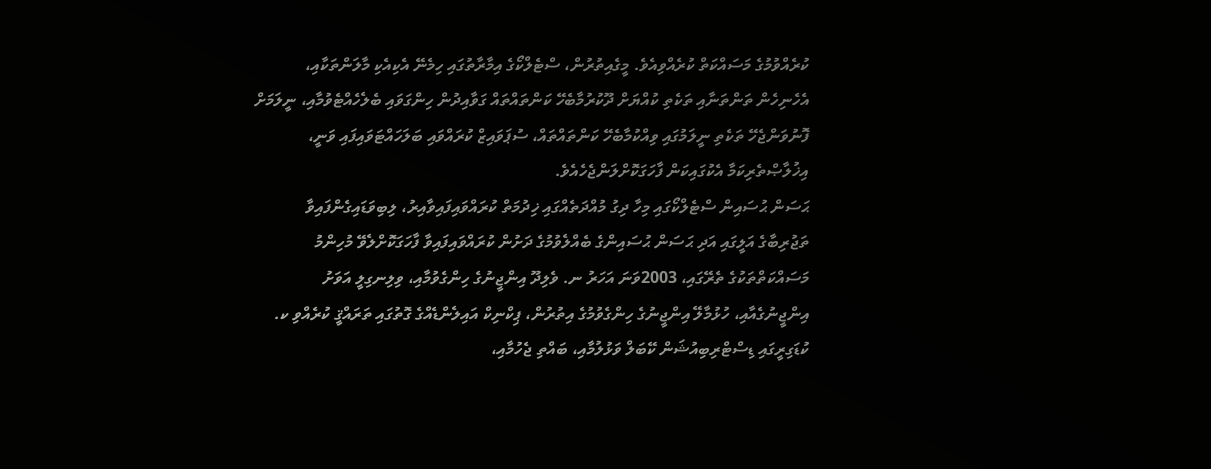ކުރެއްވުމުގެ މަސައްކަތް ކުރެއްވިއެވެ. މީގެއިތުރުން، ސްޓެލްކޯގެ އިމާރާތުގައި ހިމެނޭ އެކިއެކި މާލަންތަކާއި، އެހެނިހެން ތަންތަނާއި ތަކެތި ކުއްޔަށް ދޫކުރުމާބެހޭ ކަންތައްތައް ގަވާއިދުން ހިންގަވައި ބެލެހެއްޓެވުމާއި، ނީލަމަށް ފޮނުވަންޖެހޭ ތަކެތި ނީލަމުގައި ވިއްކުމާބެހޭ ކަންތައްތައް، ސުޕަވައިޒް ކުރައްވައި ބަލަހައްޓަވައިފައި ވަނީ، އިޚުލާޞްތެރިކަމާ އެކުގައިކަން ފާހަގަކޮށްލަންޖެހެއެވެ.
ޙަސަން ޙުސައިން ސްޓެލްކޯގައި މިހާ ދިގު މުއްދަތެއްގައި ޚިދުމަތް ކުރައްވައިފައިވާއިރު، ލިބިވަޑައިގެންފައިވާ ތަޖުރިބާގެ އަލީގައި އަދި ޙަސަން ޙުސައިންގެ ބެއްލެވުމުގެ ދަށުން ކުރައްވައިފައިވާ ފާހަގަކޮށްލެވޭ މުހިންމު މަސައްކަތްތަކުގެ ތެރޭގައި، 2003ވަނަ އަހަރު ނ. ވެލިދޫ އިންޖީނުގެ ހިންގެވުމާއި، ވިލިނގިލީ އަވަށު އިންޖީނުގެއާއި، ހުޅުމާލޭ އިންޖީނުގެ ހިންގެވުމުގެ އިތުރުން، ޕިކްނިކް އައިލެންޑެއްގެ ގޮތުގައި ތަރައްޤީ ކުރެއްވި ކ. ކުޑަގިރީގައި ޑިސްޓްރިބިއުޝަން ކޭބަލް ވަޅުލުމާއި، ބައްތި ޖެހުމާއި،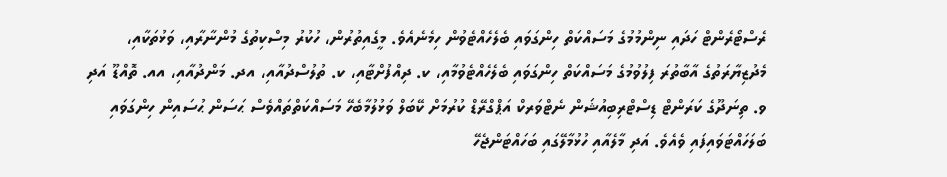ރެސްޓޯރެންޓް ހަދައި ނިންމުމުގެ މަސައްކަތް ހިންގަވައި ބެލެހެއްޓެވުން ހިމެނެއެވެ. މީގެއިތުރުން، ހުކުރު މިސްކިތުގެ މުންނާރާއި، ވަޅުތަކާއި، މެދުޒިޔާރަތުގެ އާބާތުރަ ފިލުވުމުގެ މަސައްކަތް ހިންގަވައި ބެލެހެއްޓެވުމާއި، ކ. ދިއްފުށްޓާއި، ކ. ތުލުސްދުއާއި، އދ. މަންދުއާއި، އއ. ތޮއްޑޫ އަދި ވ. ތިނަދޫގެ ކަރަންޓް ޑިސްޓްރިބިއުޝަން ނެޓްވަރކް އަޕްގްރޭޑް ކުރުމަށް ކޭބަލް ވަޅުލުމާބެހޭ މަސައްކަތްތައްވެސް ޙަސަން ޙުސައިން ހިންގަވައި ބަލަހައްޓަވައިފައި ވެއެވެ. އަދި މާލެއާއި ހުޅުމާލޭގައި ބަހައްޓަންޖެހޭ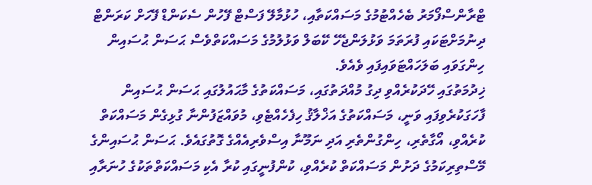ޓްރާންސްފޯމަރު ބެހެއްޓުމުގެ މަސައްކަތާއި، ހުޅުމާލޭ ފަސްޓް ފޭހުން ސެކަންޑް ފޭހަށް ކަރަންޓް ދިނުމަށްޓަކައި ފުރަތަމަ ވަޅުލަންޖެހޭ ކޭބަލް ވަޅުލުމުގެ މަސައްކަތްވެސް ޙަސަން ޙުސައިން ހިންގަވައި ބަލަހައްޓަވައިފައި ވެއެވެ.
ޚިދުމަތުގައި ހޭދަކުރެއްވި ދިގު މުއްދަތުގައި، މަސައްކަތުގެ މާޙައުލުގައި ޙަސަން ޙުސައިން ފާހަގަކުރެވިފައި ވަނީ، މަސައްކަތުގެ އަޚްލާޤު ހިފެހެއްޓެވި، މުވައްޒަފުންނާ ގުޅިގެން މަސައްކަތް ކުރެއްވި، އޯގާތެރި، ހިންގުންތެރި އަދި ނަމޫނާ އިސްވެރިއެއްގެ ގޮތުގައެވެ. ޙަސަން ޙުސައިންގެ މޭސްތިރިކަމުގެ ދަށުން މަސައްކަތް ކުރެއްވި، ކުންފުނީގައި ކުރާ އެކި މަސައްކަތްތަކުގެ ހުނަރާއި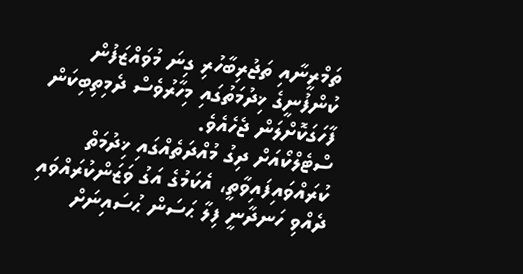ތަމްރީނާއި ތަޖުރިބާހުރި ގިނަ މުވައްޒަފުން ކުންފުނީގެ ޚިދުމަތުގައި މިހާރުވެސް ދެމިތިބިކަން ފާހަގަކޮށްލަން ޖެހެއެވެ.
ސްޓެލްކޯއަށް ދިގު މުއްދަތެއްގައި ޚިދުމަތް ކުރައްވައިފައިވާތީ، އެކަމުގެ އަގު ވަޒަންކުރައްވައި ދެއްވި ހަނދާނީ ފިލާ ޙަސަން ޙުސައިނަށް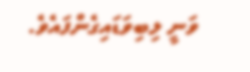ވަނީ ލިބިވަޑައިގެންފައެވެ.